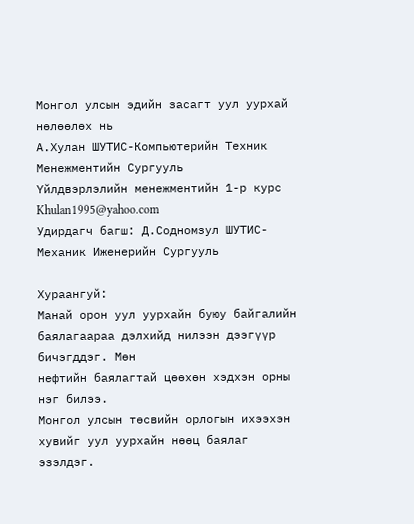Монгол улсын эдийн засагт уул уурхай нөлөөлөх нь
А.Хулан ШУТИС-Компьютерийн Техник Менежментийн Сургууль
Үйлдвэрлэлийн менежментийн 1-р курс
Khulan1995@yahoo.com
Удирдагч багш: Д.Содномзул ШУТИС-Механик Иженерийн Сургууль

Хураангуй:
Манай орон уул уурхайн буюу байгалийн баялагаараа дэлхийд нилээн дээгүүр бичэгддэг. Мөн
нефтийн баялагтай цөөхөн хэдхэн орны нэг билээ.
Монгол улсын төсвийн орлогын ихээхэн хувийг уул уурхайн нөөц баялаг эзэлдэг.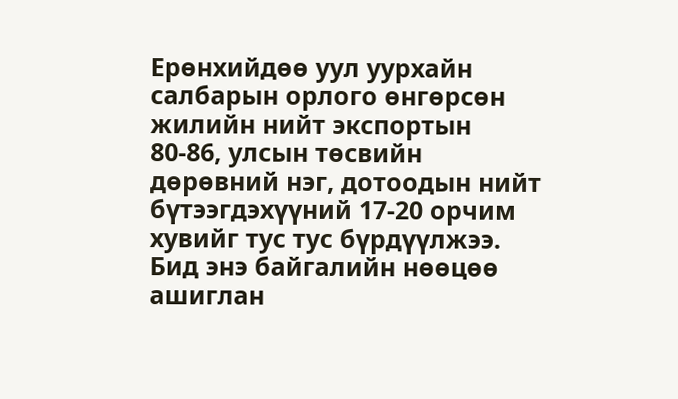Ерөнхийдөө уул уурхайн салбарын орлого өнгөрсөн жилийн нийт экспортын 80-86, улсын төсвийн
дөрөвний нэг, дотоодын нийт бүтээгдэхүүний 17-20 орчим хувийг тус тус бүрдүүлжээ.
Бид энэ байгалийн нөөцөө ашиглан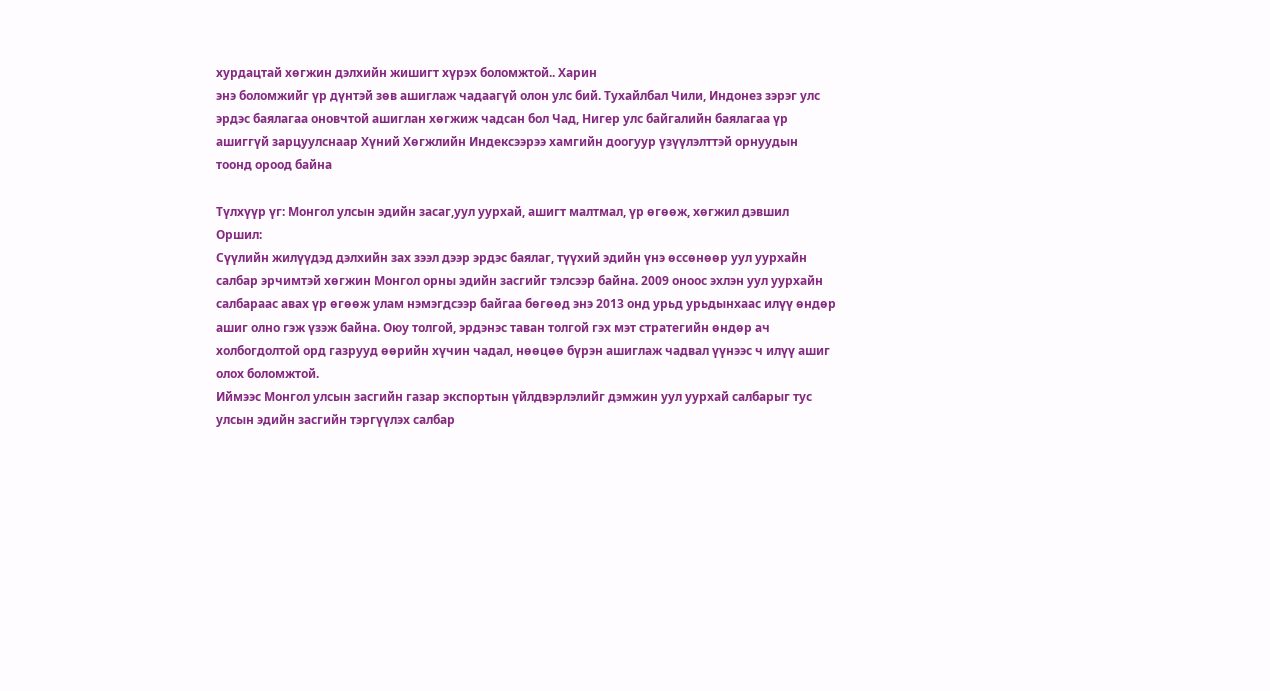хурдацтай хөгжин дэлхийн жишигт хүрэх боломжтой.. Харин
энэ боломжийг үр дүнтэй зөв ашиглаж чадаагүй олон улс бий. Тухайлбал Чили, Индонез зэрэг улс
эрдэс баялагаа оновчтой ашиглан хөгжиж чадсан бол Чад, Нигер улс байгалийн баялагаа үр
ашиггүй зарцуулснаар Хүний Хөгжлийн Индексээрээ хамгийн доогуур үзүүлэлттэй орнуудын
тоонд ороод байна

Түлхүүр үг: Монгол улсын эдийн засаг,уул уурхай, ашигт малтмал, үр өгөөж, хөгжил дэвшил
Оршил:
Сүүлийн жилүүдэд дэлхийн зах зээл дээр эрдэс баялаг, түүхий эдийн үнэ өссөнөөр уул уурхайн
салбар эрчимтэй хөгжин Монгол орны эдийн засгийг тэлсээр байна. 2009 оноос эхлэн уул уурхайн
салбараас авах үр өгөөж улам нэмэгдсээр байгаа бөгөөд энэ 2013 онд урьд урьдынхаас илүү өндөр
ашиг олно гэж үзэж байна. Оюу толгой, эрдэнэс таван толгой гэх мэт стратегийн өндөр ач
холбогдолтой орд газрууд өөрийн хүчин чадал, нөөцөө бүрэн ашиглаж чадвал үүнээс ч илүү ашиг
олох боломжтой.
Иймээс Монгол улсын засгийн газар экспортын үйлдвэрлэлийг дэмжин уул уурхай салбарыг тус
улсын эдийн засгийн тэргүүлэх салбар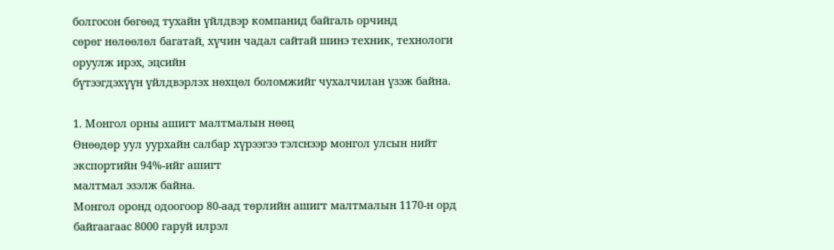болгосон бөгөөд тухайн үйлдвэр компанид байгаль орчинд
сөрөг нөлөөлөл багатай, хүчин чадал сайтай шинэ техник, технологи оруулж ирэх, эцсийн
бүтээгдэхүүн үйлдвэрлэх нөхцөл боломжийг чухалчилан үзэж байна.

1. Монгол орны ашигт малтмалын нөөц
Өнөөдөр уул уурхайн салбар хүрээгээ тэлснээр монгол улсын нийт экспортийн 94%-ийг ашигт
малтмал эзэлж байна.
Монгол оронд одоогоор 80-аад төрлийн ашигт малтмалын 1170-н орд байгаагаас 8000 гаруй илрэл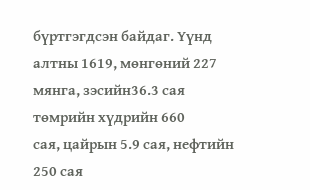бүртгэгдсэн байдаг. Үүнд алтны 1619, мөнгөний 227 мянга, зэсийн36.3 сая төмрийн хүдрийн 660
сая, цайрын 5.9 сая, нефтийн 250 сая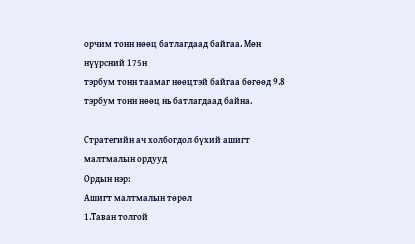орчим тонн нөөц батлагдаад байгаа. Мөн нүүрсний 175н
тэрбум тонн таамаг нөөцтэй байгаа бөгөөд 9.8 тэрбум тонн нөөц нь батлагдаад байна.

Стратегийн ач холбогдол бүхий ашигт малтмалын ордууд
Ордын нэр:
Ашигт малтмалын төрөл
1.Таван толгой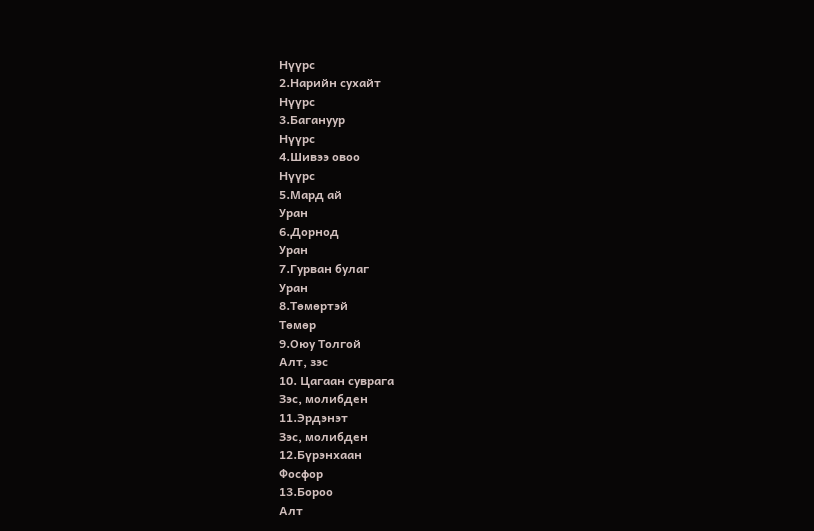Нүүрс
2.Нарийн сухайт
Нүүрс
3.Багануур
Нүүрс
4.Шивээ овоо
Нүүрс
5.Мард ай
Уран
6.Дорнод
Уран
7.Гурван булаг
Уран
8.Төмөртэй
Төмөр
9.Оюу Толгой
Алт, зэс
10. Цагаан суврага
Зэс, молибден
11.Эрдэнэт
Зэс, молибден
12.Бүрэнхаан
Фосфор
13.Бороо
Алт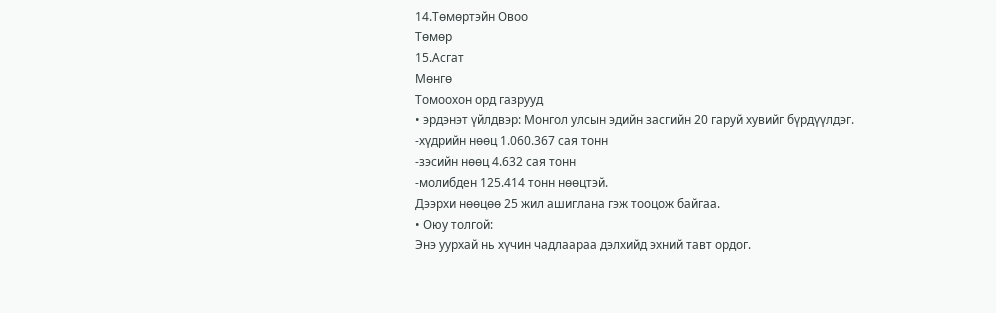14.Төмөртэйн Овоо
Төмөр
15.Асгат
Мөнгө
Томоохон орд газрууд
• эрдэнэт үйлдвэр: Монгол улсын эдийн засгийн 20 гаруй хувийг бүрдүүлдэг.
-хүдрийн нөөц 1.060.367 сая тонн
-зэсийн нөөц 4.632 сая тонн
-молибден 125.414 тонн нөөцтэй.
Дээрхи нөөцөө 25 жил ашиглана гэж тооцож байгаа.
• Оюу толгой:
Энэ уурхай нь хүчин чадлаараа дэлхийд эхний тавт ордог.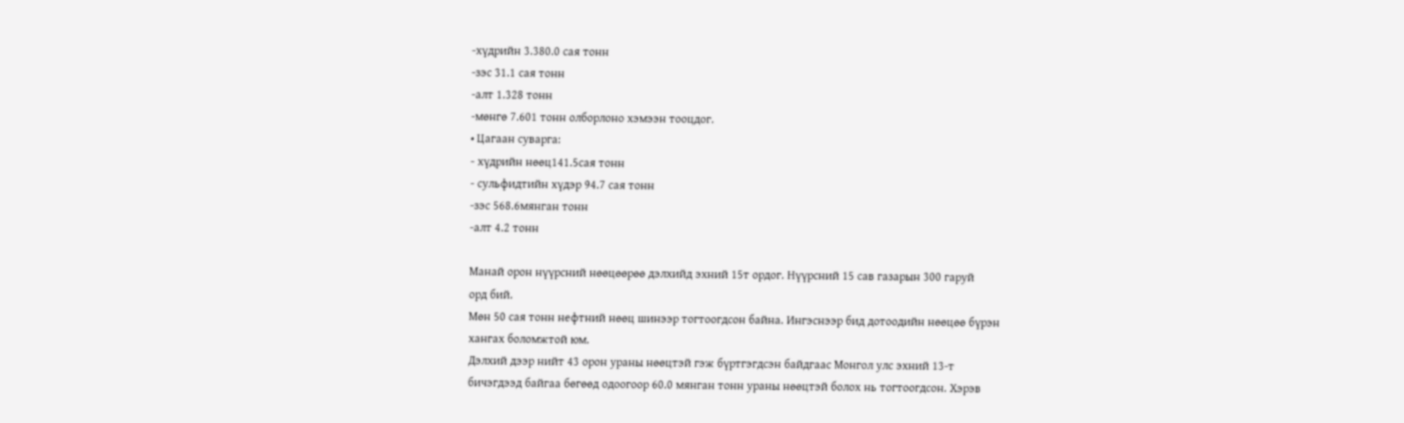-хүдрийн 3.380.0 сая тонн
-зэс 31.1 сая тонн
-алт 1.328 тонн
-мөнгө 7.601 тонн олборлоно хэмээн тооцдог.
• Цагаан суварга:
- хүдрийн нөөц141.5сая тонн
- сульфидтийн хүдэр 94.7 сая тонн
-зэс 568.6мянган тонн
-алт 4.2 тонн

Манай орон нүүрсний нөөцөөрөө дэлхийд эхний 15т ордог. Нүүрсний 15 сав газарын 300 гаруй
орд бий.
Мөн 50 сая тонн нефтний нөөц шинээр тогтоогдсон байна. Ингэснээр бид дотоодийн нөөцөө бүрэн
хангах боломжтой юм.
Дэлхий дээр нийт 43 орон ураны нөөцтэй гэж бүртгэгдсэн байдгаас Монгол улс эхний 13-т
бичэгдээд байгаа бөгөөд одоогоор 60.0 мянган тонн ураны нөөцтэй болох нь тогтоогдсон. Хэрэв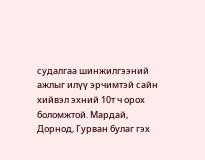судалгаа шинжилгээний ажлыг илүү эрчимтэй сайн хийвэл эхний 10т ч орох боломжтой. Мардай,
Дорнод, Гурван булаг гэх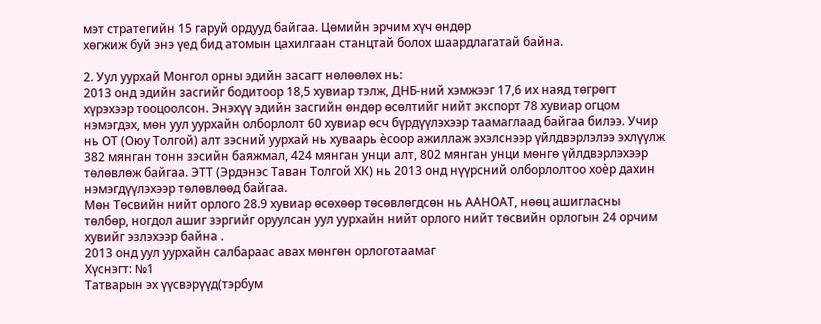мэт стратегийн 15 гаруй ордууд байгаа. Цөмийн эрчим хүч өндөр
хөгжиж буй энэ үед бид атомын цахилгаан станцтай болох шаардлагатай байна.

2. Уул уурхай Монгол орны эдийн засагт нөлөөлөх нь:
2013 онд эдийн засгийг бодитоор 18,5 хувиар тэлж, ДНБ-ний хэмжээг 17,6 их наяд төгрөгт
хүрэхээр тооцоолсон. Энэхүү эдийн засгийн өндөр өсөлтийг нийт экспорт 78 хувиар огцом
нэмэгдэх, мөн уул уурхайн олборлолт 60 хувиар өсч бүрдүүлэхээр таамаглаад байгаа билээ. Учир
нь ОТ (Оюу Толгой) алт зэсний уурхай нь хуваарь ѐсоор ажиллаж эхэлснээр үйлдвэрлэлээ эхлүүлж
382 мянган тонн зэсийн баяжмал, 424 мянган унци алт, 802 мянган унци мөнгө үйлдвэрлэхээр
төлөвлөж байгаа. ЭТТ (Эрдэнэс Таван Толгой ХК) нь 2013 онд нүүрсний олборлолтоо хоѐр дахин
нэмэгдүүлэхээр төлөвлөөд байгаа.
Мөн Төсвийн нийт орлого 28.9 хувиар өсөхөөр төсөвлөгдсөн нь ААНОАТ, нөөц ашигласны
төлбөр, ногдол ашиг зэргийг оруулсан уул уурхайн нийт орлого нийт төсвийн орлогын 24 орчим
хувийг эзлэхээр байна .
2013 онд уул уурхайн салбараас авах мөнгөн орлоготаамаг
Хүснэгт: №1
Татварын эх үүсвэрүүд(тэрбум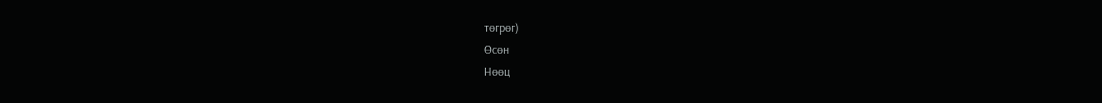төгрөг)
Өсөн
Нөөц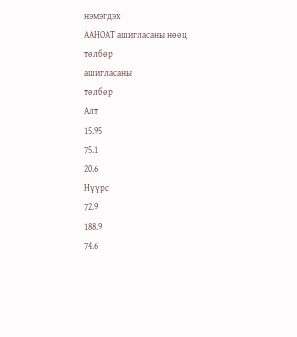нэмэгдэх
ААНОАТ ашигласаны нөөц
төлбөр
ашигласаны
төлбөр
Алт
15.95
75.1
20.6
Нүүрс
72.9
188.9
74.6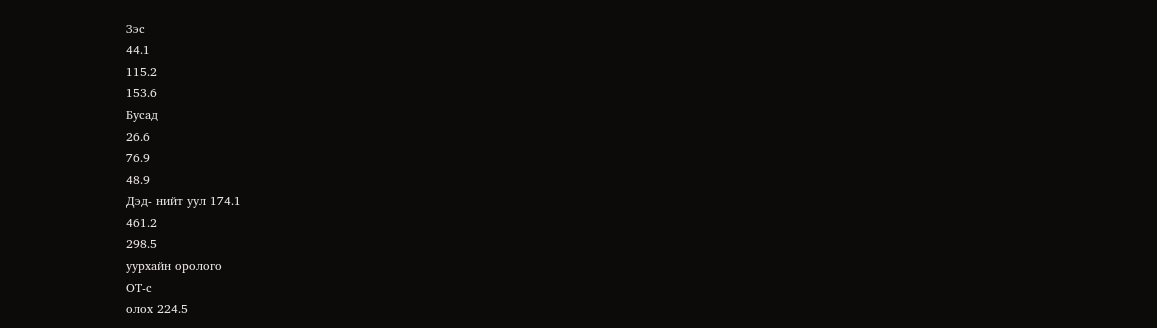Зэс
44.1
115.2
153.6
Бусад
26.6
76.9
48.9
Дэд- нийт уул 174.1
461.2
298.5
уурхайн оролого
ОТ-с
олох 224.5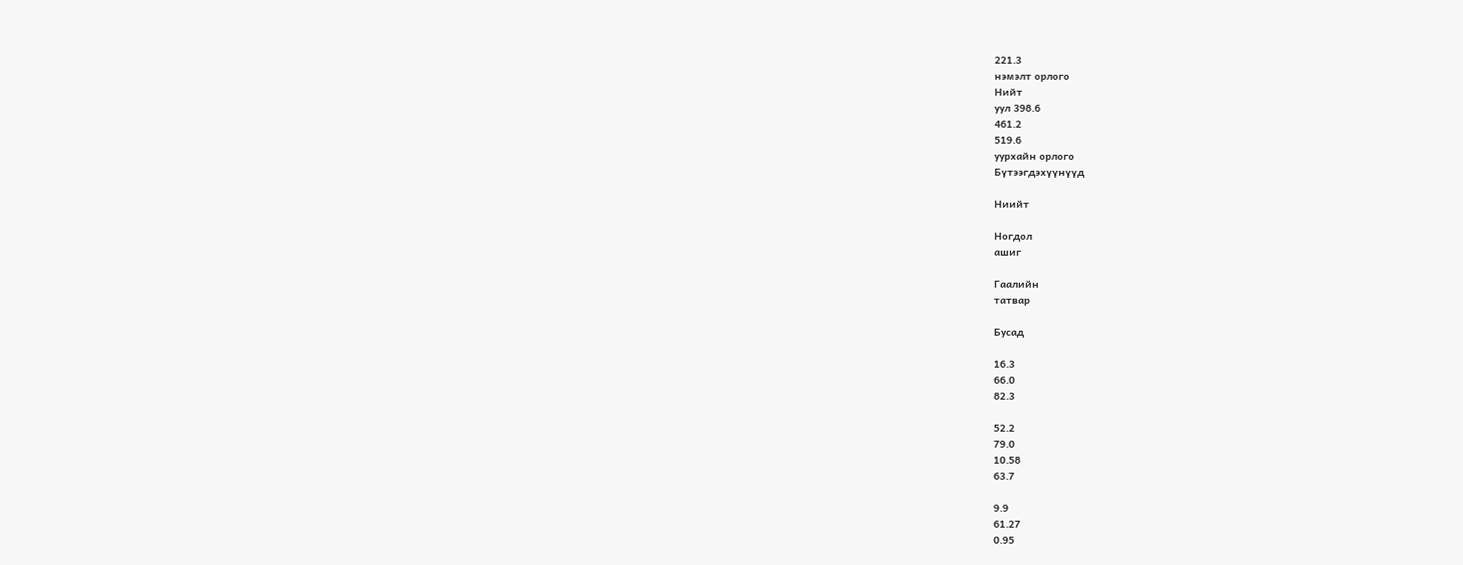221.3
нэмэлт орлого
Нийт
уул 398.6
461.2
519.6
уурхайн орлого
Бүтээгдэхүүнүүд

Ниийт

Ногдол
ашиг

Гаалийн
татвар

Бусад

16.3
66.0
82.3

52.2
79.0
10.58
63.7

9.9
61.27
0.95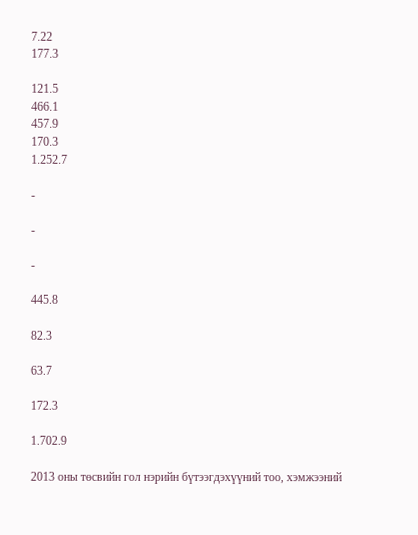7.22
177.3

121.5
466.1
457.9
170.3
1.252.7

-

-

-

445.8

82.3

63.7

172.3

1.702.9

2013 оны төсвийн гол нэрийн бүтээгдэхүүний тоо, хэмжээний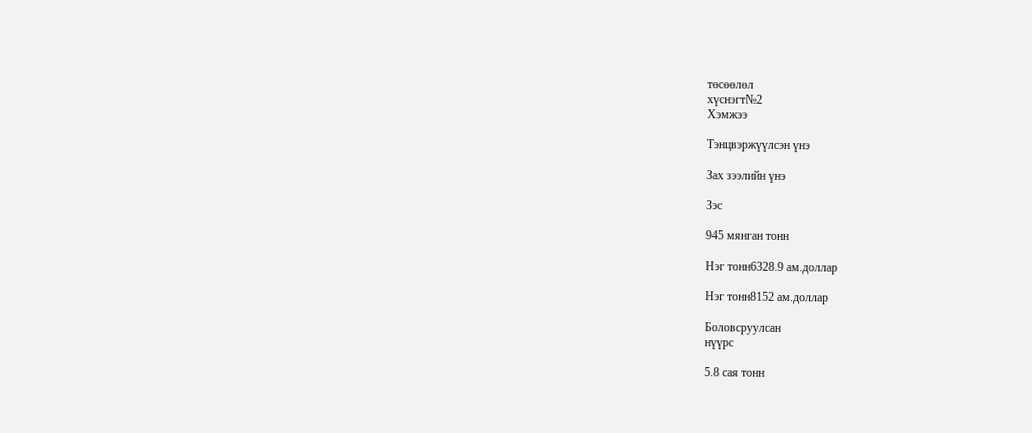төсөөлөл
хүснэгт№2
Хэмжээ

Тэнцвэржүүлсэн үнэ

Зах зээлийн үнэ

Зэс

945 мянган тонн

Нэг тонн6328.9 ам.доллар

Нэг тонн8152 ам.доллар

Боловсруулсан
нүүрс

5.8 сая тонн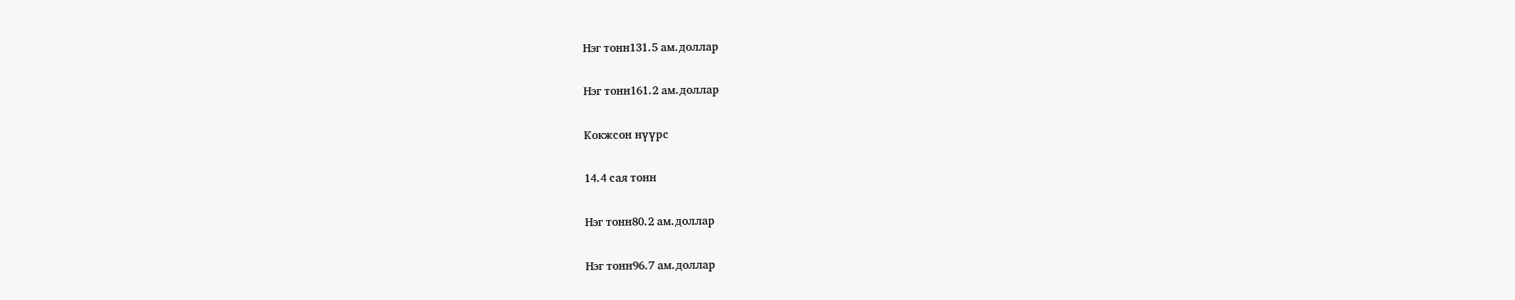Нэг тонн131.5 ам.доллар

Нэг тонн161.2 ам.доллар

Кокжсон нүүрс

14.4 сая тонн

Нэг тонн80.2 ам.доллар

Нэг тонн96.7 ам.доллар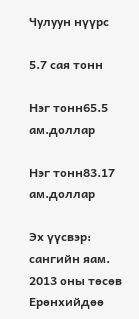Чулуун нүүрс

5.7 сая тонн

Нэг тонн65.5 ам.доллар

Нэг тонн83.17 ам.доллар

Эх үүсвэр: сангийн яам. 2013 оны төсөв
Ерөнхийдөө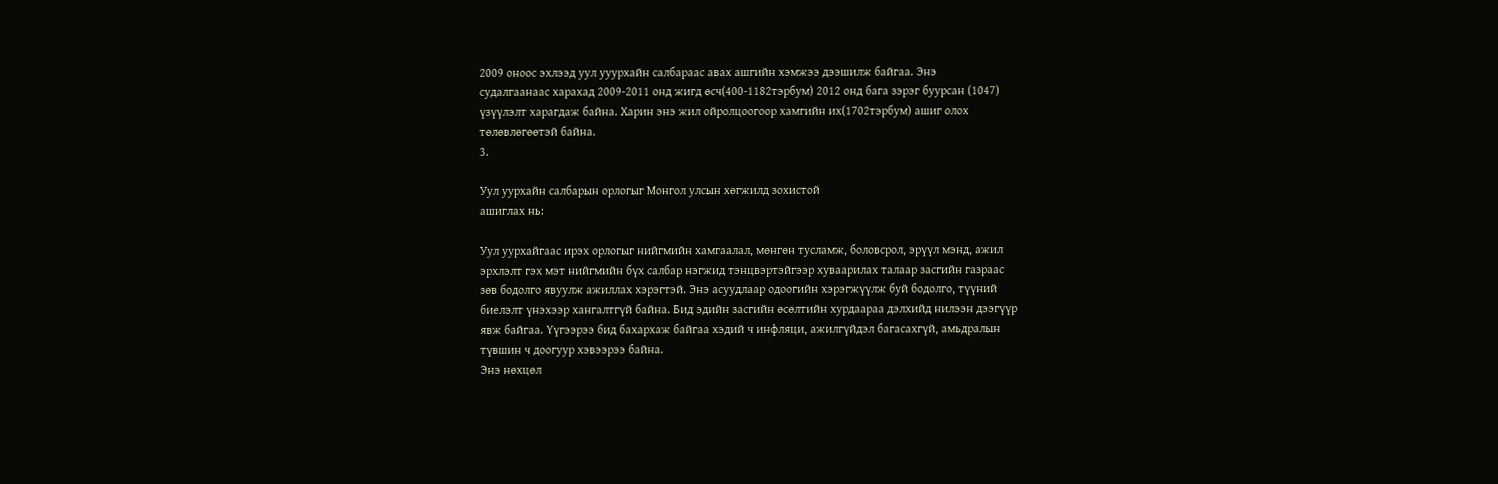2009 оноос эхлээд уул ууурхайн салбараас авах ашгийн хэмжээ дээшилж байгаа. Энэ
судалгаанаас харахад 2009-2011 онд жигд өсч(400-1182тэрбум) 2012 онд бага зэрэг буурсан (1047)
үзүүлэлт харагдаж байна. Харин энэ жил ойролцоогоор хамгийн их(1702тэрбум) ашиг олох
төлөвлөгөөтэй байна.
3.

Уул уурхайн салбарын орлогыг Монгол улсын хөгжилд зохистой
ашиглах нь:

Уул уурхайгаас ирэх орлогыг нийгмийн хамгаалал, мөнгөн тусламж, боловсрол, эрүүл мэнд, ажил
эрхлэлт гэх мэт нийгмийн бүх салбар нэгжид тэнцвэртэйгээр хуваарилах талаар засгийн газраас
зөв бодолго явуулж ажиллах хэрэгтэй. Энэ асуудлаар одоогийн хэрэгжүүлж буй бодолго, түүний
биелэлт үнэхээр хангалтгүй байна. Бид эдийн засгийн өсөлтийн хурдаараа дэлхийд нилээн дээгүүр
явж байгаа. Үүгээрээ бид бахархаж байгаа хэдий ч инфляци, ажилгүйдэл багасахгүй, амьдралын
түвшин ч доогуур хэвээрээ байна.
Энэ нөхцөл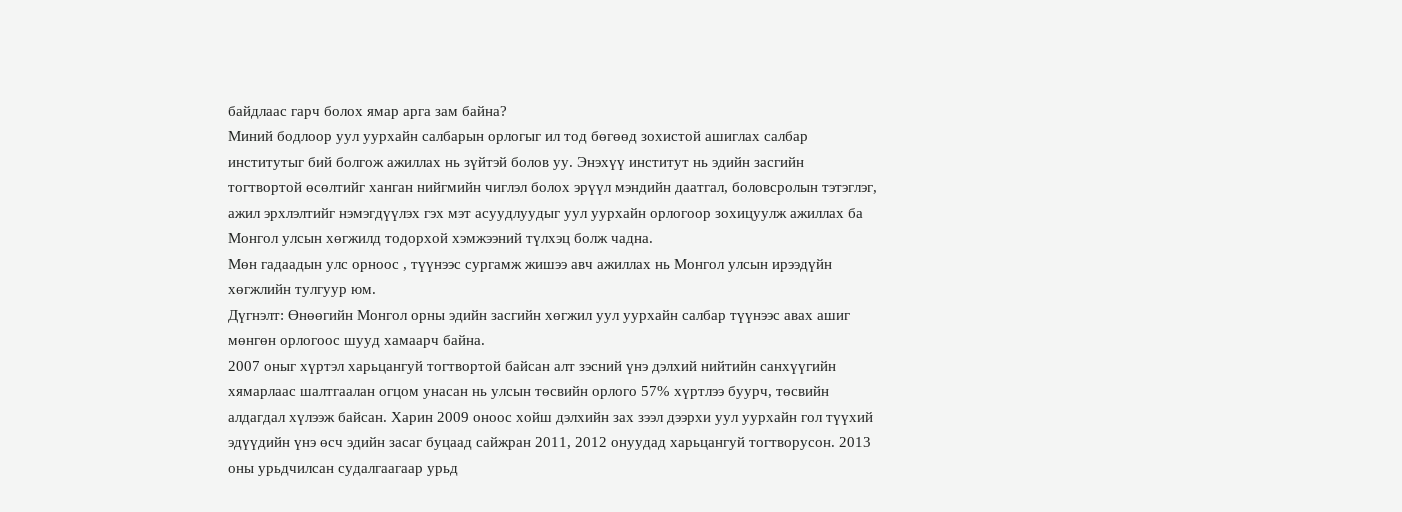байдлаас гарч болох ямар арга зам байна?
Миний бодлоор уул уурхайн салбарын орлогыг ил тод бөгөөд зохистой ашиглах салбар
институтыг бий болгож ажиллах нь зүйтэй болов уу. Энэхүү институт нь эдийн засгийн
тогтвортой өсөлтийг ханган нийгмийн чиглэл болох эрүүл мэндийн даатгал, боловсролын тэтэглэг,
ажил эрхлэлтийг нэмэгдүүлэх гэх мэт асуудлуудыг уул уурхайн орлогоор зохицуулж ажиллах ба
Монгол улсын хөгжилд тодорхой хэмжээний түлхэц болж чадна.
Мөн гадаадын улс орноос , түүнээс сургамж жишээ авч ажиллах нь Монгол улсын ирээдүйн
хөгжлийн тулгуур юм.
Дүгнэлт: Өнөөгийн Монгол орны эдийн засгийн хөгжил уул уурхайн салбар түүнээс авах ашиг
мөнгөн орлогоос шууд хамаарч байна.
2007 оныг хүртэл харьцангуй тогтвортой байсан алт зэсний үнэ дэлхий нийтийн санхүүгийн
хямарлаас шалтгаалан огцом унасан нь улсын төсвийн орлого 57% хүртлээ буурч, төсвийн
алдагдал хүлээж байсан. Харин 2009 оноос хойш дэлхийн зах зээл дээрхи уул уурхайн гол түүхий
эдүүдийн үнэ өсч эдийн засаг буцаад сайжран 2011, 2012 онуудад харьцангуй тогтворусон. 2013
оны урьдчилсан судалгаагаар урьд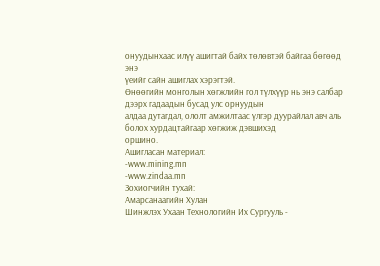онуудынхаас илүү ашигтай байх төлөвтэй байгаа бөгөөд энэ
үеийг сайн ашиглах хэрэгтэй.
Өнөөгийн монголын хөгжлийн гол түлхүүр нь энэ салбар дээрх гадаадын бусад улс орнуудын
алдаа дутагдал, ололт амжилтаас үлгэр дуурайлал авч аль болох хурдацтайгаар хөгжиж дэвшихэд
оршино.
Ашигласан материал:
-www.mining.mn
-www.zindaa.mn
Зохиогчийн тухай:
Амарсанаагийн Хулан
Шинжлэх Ухаан Технологийн Их Сургууль -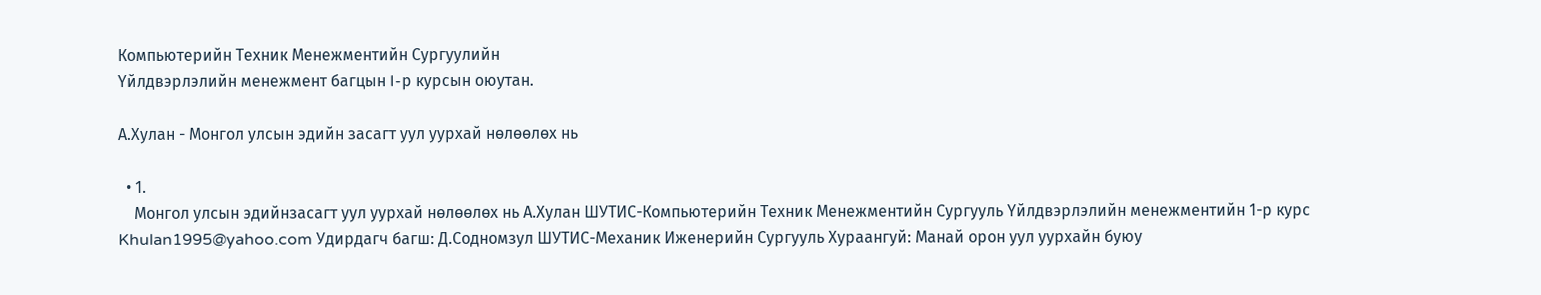Компьютерийн Техник Менежментийн Сургуулийн
Үйлдвэрлэлийн менежмент багцын I-р курсын оюутан.

А.Хулан - Монгол улсын эдийн засагт уул уурхай нөлөөлөх нь

  • 1.
    Монгол улсын эдийнзасагт уул уурхай нөлөөлөх нь А.Хулан ШУТИС-Компьютерийн Техник Менежментийн Сургууль Үйлдвэрлэлийн менежментийн 1-р курс Khulan1995@yahoo.com Удирдагч багш: Д.Содномзул ШУТИС-Механик Иженерийн Сургууль Хураангуй: Манай орон уул уурхайн буюу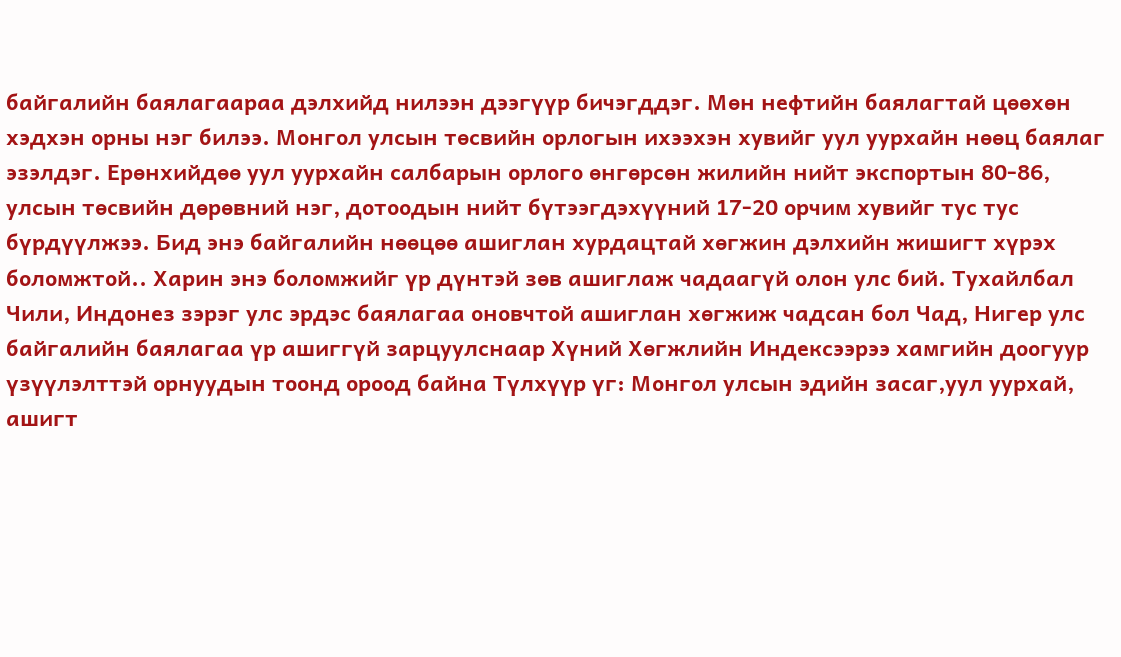байгалийн баялагаараа дэлхийд нилээн дээгүүр бичэгддэг. Мөн нефтийн баялагтай цөөхөн хэдхэн орны нэг билээ. Монгол улсын төсвийн орлогын ихээхэн хувийг уул уурхайн нөөц баялаг эзэлдэг. Ерөнхийдөө уул уурхайн салбарын орлого өнгөрсөн жилийн нийт экспортын 80-86, улсын төсвийн дөрөвний нэг, дотоодын нийт бүтээгдэхүүний 17-20 орчим хувийг тус тус бүрдүүлжээ. Бид энэ байгалийн нөөцөө ашиглан хурдацтай хөгжин дэлхийн жишигт хүрэх боломжтой.. Харин энэ боломжийг үр дүнтэй зөв ашиглаж чадаагүй олон улс бий. Тухайлбал Чили, Индонез зэрэг улс эрдэс баялагаа оновчтой ашиглан хөгжиж чадсан бол Чад, Нигер улс байгалийн баялагаа үр ашиггүй зарцуулснаар Хүний Хөгжлийн Индексээрээ хамгийн доогуур үзүүлэлттэй орнуудын тоонд ороод байна Түлхүүр үг: Монгол улсын эдийн засаг,уул уурхай, ашигт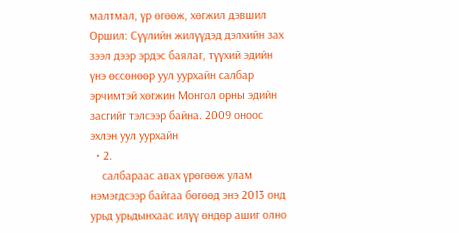малтмал, үр өгөөж, хөгжил дэвшил Оршил: Сүүлийн жилүүдэд дэлхийн зах зээл дээр эрдэс баялаг, түүхий эдийн үнэ өссөнөөр уул уурхайн салбар эрчимтэй хөгжин Монгол орны эдийн засгийг тэлсээр байна. 2009 оноос эхлэн уул уурхайн
  • 2.
    салбараас авах үрөгөөж улам нэмэгдсээр байгаа бөгөөд энэ 2013 онд урьд урьдынхаас илүү өндөр ашиг олно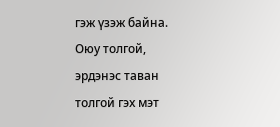гэж үзэж байна. Оюу толгой, эрдэнэс таван толгой гэх мэт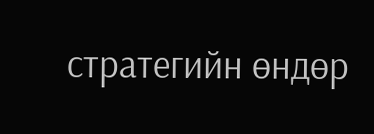стратегийн өндөр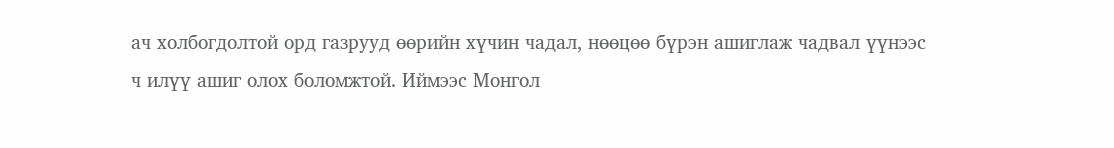ач холбогдолтой орд газрууд өөрийн хүчин чадал, нөөцөө бүрэн ашиглаж чадвал үүнээс ч илүү ашиг олох боломжтой. Иймээс Монгол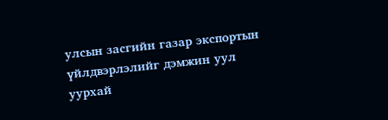улсын засгийн газар экспортын үйлдвэрлэлийг дэмжин уул уурхай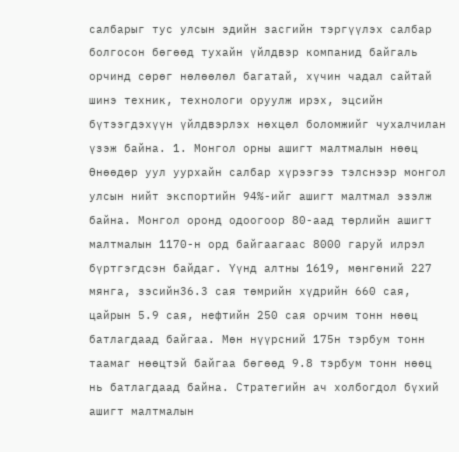салбарыг тус улсын эдийн засгийн тэргүүлэх салбар болгосон бөгөөд тухайн үйлдвэр компанид байгаль орчинд сөрөг нөлөөлөл багатай, хүчин чадал сайтай шинэ техник, технологи оруулж ирэх, эцсийн бүтээгдэхүүн үйлдвэрлэх нөхцөл боломжийг чухалчилан үзэж байна. 1. Монгол орны ашигт малтмалын нөөц Өнөөдөр уул уурхайн салбар хүрээгээ тэлснээр монгол улсын нийт экспортийн 94%-ийг ашигт малтмал эзэлж байна. Монгол оронд одоогоор 80-аад төрлийн ашигт малтмалын 1170-н орд байгаагаас 8000 гаруй илрэл бүртгэгдсэн байдаг. Үүнд алтны 1619, мөнгөний 227 мянга, зэсийн36.3 сая төмрийн хүдрийн 660 сая, цайрын 5.9 сая, нефтийн 250 сая орчим тонн нөөц батлагдаад байгаа. Мөн нүүрсний 175н тэрбум тонн таамаг нөөцтэй байгаа бөгөөд 9.8 тэрбум тонн нөөц нь батлагдаад байна. Стратегийн ач холбогдол бүхий ашигт малтмалын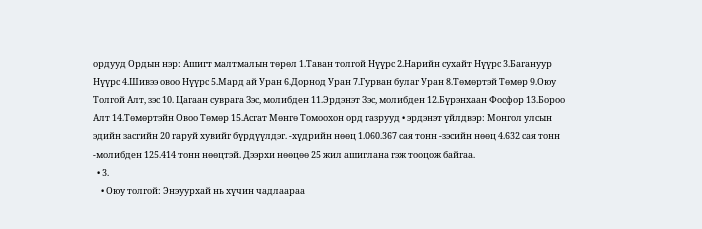ордууд Ордын нэр: Ашигт малтмалын төрөл 1.Таван толгой Нүүрс 2.Нарийн сухайт Нүүрс 3.Багануур Нүүрс 4.Шивээ овоо Нүүрс 5.Мард ай Уран 6.Дорнод Уран 7.Гурван булаг Уран 8.Төмөртэй Төмөр 9.Оюу Толгой Алт, зэс 10. Цагаан суврага Зэс, молибден 11.Эрдэнэт Зэс, молибден 12.Бүрэнхаан Фосфор 13.Бороо Алт 14.Төмөртэйн Овоо Төмөр 15.Асгат Мөнгө Томоохон орд газрууд • эрдэнэт үйлдвэр: Монгол улсын эдийн засгийн 20 гаруй хувийг бүрдүүлдэг. -хүдрийн нөөц 1.060.367 сая тонн -зэсийн нөөц 4.632 сая тонн -молибден 125.414 тонн нөөцтэй. Дээрхи нөөцөө 25 жил ашиглана гэж тооцож байгаа.
  • 3.
    • Оюу толгой: Энэуурхай нь хүчин чадлаараа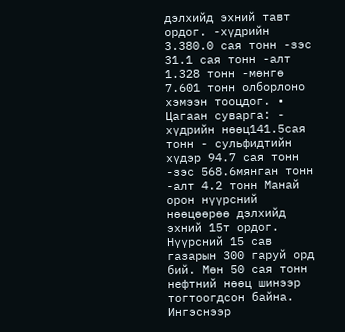дэлхийд эхний тавт ордог. -хүдрийн 3.380.0 сая тонн -зэс 31.1 сая тонн -алт 1.328 тонн -мөнгө 7.601 тонн олборлоно хэмээн тооцдог. • Цагаан суварга: - хүдрийн нөөц141.5сая тонн - сульфидтийн хүдэр 94.7 сая тонн -зэс 568.6мянган тонн -алт 4.2 тонн Манай орон нүүрсний нөөцөөрөө дэлхийд эхний 15т ордог. Нүүрсний 15 сав газарын 300 гаруй орд бий. Мөн 50 сая тонн нефтний нөөц шинээр тогтоогдсон байна. Ингэснээр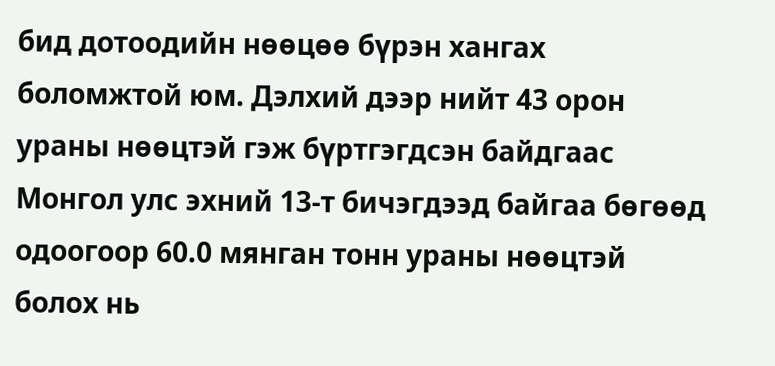бид дотоодийн нөөцөө бүрэн хангах боломжтой юм. Дэлхий дээр нийт 43 орон ураны нөөцтэй гэж бүртгэгдсэн байдгаас Монгол улс эхний 13-т бичэгдээд байгаа бөгөөд одоогоор 60.0 мянган тонн ураны нөөцтэй болох нь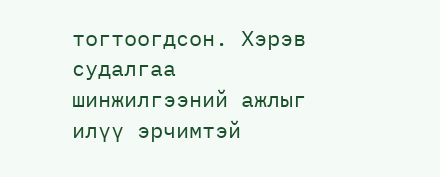тогтоогдсон. Хэрэв судалгаа шинжилгээний ажлыг илүү эрчимтэй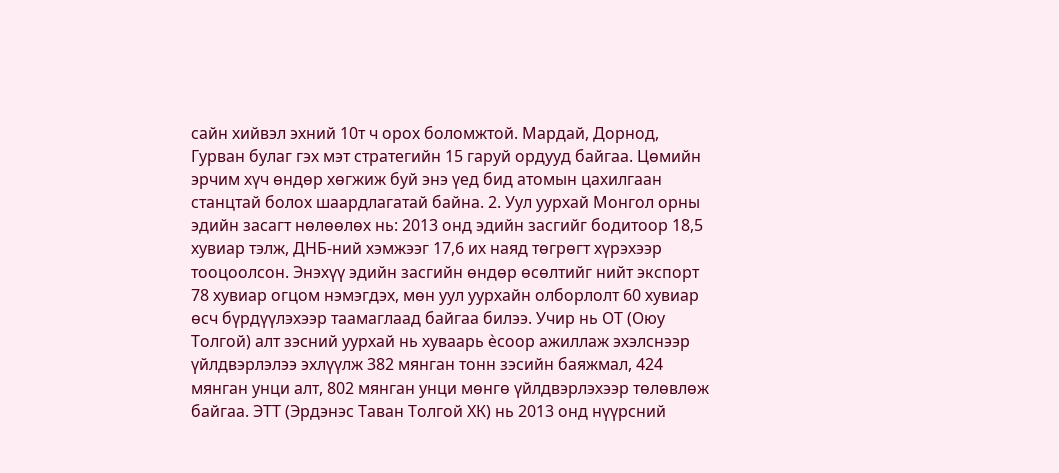сайн хийвэл эхний 10т ч орох боломжтой. Мардай, Дорнод, Гурван булаг гэх мэт стратегийн 15 гаруй ордууд байгаа. Цөмийн эрчим хүч өндөр хөгжиж буй энэ үед бид атомын цахилгаан станцтай болох шаардлагатай байна. 2. Уул уурхай Монгол орны эдийн засагт нөлөөлөх нь: 2013 онд эдийн засгийг бодитоор 18,5 хувиар тэлж, ДНБ-ний хэмжээг 17,6 их наяд төгрөгт хүрэхээр тооцоолсон. Энэхүү эдийн засгийн өндөр өсөлтийг нийт экспорт 78 хувиар огцом нэмэгдэх, мөн уул уурхайн олборлолт 60 хувиар өсч бүрдүүлэхээр таамаглаад байгаа билээ. Учир нь ОТ (Оюу Толгой) алт зэсний уурхай нь хуваарь ѐсоор ажиллаж эхэлснээр үйлдвэрлэлээ эхлүүлж 382 мянган тонн зэсийн баяжмал, 424 мянган унци алт, 802 мянган унци мөнгө үйлдвэрлэхээр төлөвлөж байгаа. ЭТТ (Эрдэнэс Таван Толгой ХК) нь 2013 онд нүүрсний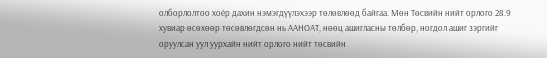олборлолтоо хоѐр дахин нэмэгдүүлэхээр төлөвлөөд байгаа. Мөн Төсвийн нийт орлого 28.9 хувиар өсөхөөр төсөвлөгдсөн нь ААНОАТ, нөөц ашигласны төлбөр, ногдол ашиг зэргийг оруулсан уул уурхайн нийт орлого нийт төсвийн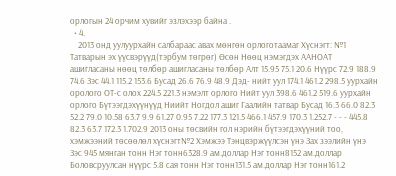орлогын 24 орчим хувийг эзлэхээр байна .
  • 4.
    2013 онд уулуурхайн салбараас авах мөнгөн орлоготаамаг Хүснэгт: №1 Татварын эх үүсвэрүүд(тэрбум төгрөг) Өсөн Нөөц нэмэгдэх ААНОАТ ашигласаны нөөц төлбөр ашигласаны төлбөр Алт 15.95 75.1 20.6 Нүүрс 72.9 188.9 74.6 Зэс 44.1 115.2 153.6 Бусад 26.6 76.9 48.9 Дэд- нийт уул 174.1 461.2 298.5 уурхайн оролого ОТ-с олох 224.5 221.3 нэмэлт орлого Нийт уул 398.6 461.2 519.6 уурхайн орлого Бүтээгдэхүүнүүд Ниийт Ногдол ашиг Гаалийн татвар Бусад 16.3 66.0 82.3 52.2 79.0 10.58 63.7 9.9 61.27 0.95 7.22 177.3 121.5 466.1 457.9 170.3 1.252.7 - - - 445.8 82.3 63.7 172.3 1.702.9 2013 оны төсвийн гол нэрийн бүтээгдэхүүний тоо, хэмжээний төсөөлөл хүснэгт№2 Хэмжээ Тэнцвэржүүлсэн үнэ Зах зээлийн үнэ Зэс 945 мянган тонн Нэг тонн6328.9 ам.доллар Нэг тонн8152 ам.доллар Боловсруулсан нүүрс 5.8 сая тонн Нэг тонн131.5 ам.доллар Нэг тонн161.2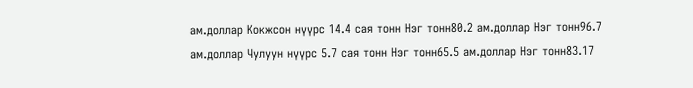ам.доллар Кокжсон нүүрс 14.4 сая тонн Нэг тонн80.2 ам.доллар Нэг тонн96.7 ам.доллар Чулуун нүүрс 5.7 сая тонн Нэг тонн65.5 ам.доллар Нэг тонн83.17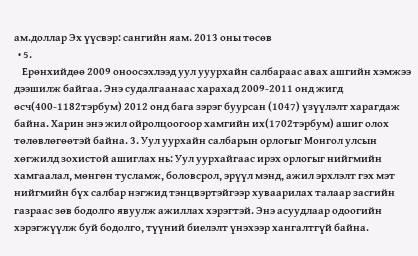ам.доллар Эх үүсвэр: сангийн яам. 2013 оны төсөв
  • 5.
    Ерөнхийдөө 2009 оноосэхлээд уул ууурхайн салбараас авах ашгийн хэмжээ дээшилж байгаа. Энэ судалгаанаас харахад 2009-2011 онд жигд өсч(400-1182тэрбум) 2012 онд бага зэрэг буурсан (1047) үзүүлэлт харагдаж байна. Харин энэ жил ойролцоогоор хамгийн их(1702тэрбум) ашиг олох төлөвлөгөөтэй байна. 3. Уул уурхайн салбарын орлогыг Монгол улсын хөгжилд зохистой ашиглах нь: Уул уурхайгаас ирэх орлогыг нийгмийн хамгаалал, мөнгөн тусламж, боловсрол, эрүүл мэнд, ажил эрхлэлт гэх мэт нийгмийн бүх салбар нэгжид тэнцвэртэйгээр хуваарилах талаар засгийн газраас зөв бодолго явуулж ажиллах хэрэгтэй. Энэ асуудлаар одоогийн хэрэгжүүлж буй бодолго, түүний биелэлт үнэхээр хангалтгүй байна.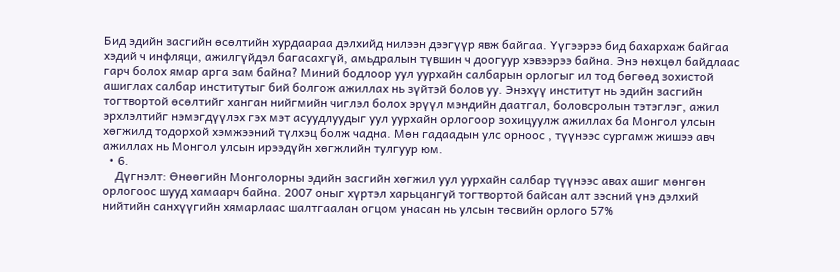Бид эдийн засгийн өсөлтийн хурдаараа дэлхийд нилээн дээгүүр явж байгаа. Үүгээрээ бид бахархаж байгаа хэдий ч инфляци, ажилгүйдэл багасахгүй, амьдралын түвшин ч доогуур хэвээрээ байна. Энэ нөхцөл байдлаас гарч болох ямар арга зам байна? Миний бодлоор уул уурхайн салбарын орлогыг ил тод бөгөөд зохистой ашиглах салбар институтыг бий болгож ажиллах нь зүйтэй болов уу. Энэхүү институт нь эдийн засгийн тогтвортой өсөлтийг ханган нийгмийн чиглэл болох эрүүл мэндийн даатгал, боловсролын тэтэглэг, ажил эрхлэлтийг нэмэгдүүлэх гэх мэт асуудлуудыг уул уурхайн орлогоор зохицуулж ажиллах ба Монгол улсын хөгжилд тодорхой хэмжээний түлхэц болж чадна. Мөн гадаадын улс орноос , түүнээс сургамж жишээ авч ажиллах нь Монгол улсын ирээдүйн хөгжлийн тулгуур юм.
  • 6.
    Дүгнэлт: Өнөөгийн Монголорны эдийн засгийн хөгжил уул уурхайн салбар түүнээс авах ашиг мөнгөн орлогоос шууд хамаарч байна. 2007 оныг хүртэл харьцангуй тогтвортой байсан алт зэсний үнэ дэлхий нийтийн санхүүгийн хямарлаас шалтгаалан огцом унасан нь улсын төсвийн орлого 57%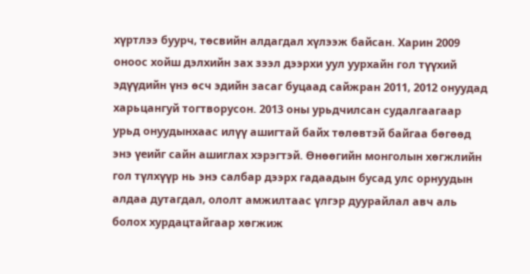хүртлээ буурч, төсвийн алдагдал хүлээж байсан. Харин 2009 оноос хойш дэлхийн зах зээл дээрхи уул уурхайн гол түүхий эдүүдийн үнэ өсч эдийн засаг буцаад сайжран 2011, 2012 онуудад харьцангуй тогтворусон. 2013 оны урьдчилсан судалгаагаар урьд онуудынхаас илүү ашигтай байх төлөвтэй байгаа бөгөөд энэ үеийг сайн ашиглах хэрэгтэй. Өнөөгийн монголын хөгжлийн гол түлхүүр нь энэ салбар дээрх гадаадын бусад улс орнуудын алдаа дутагдал, ололт амжилтаас үлгэр дуурайлал авч аль болох хурдацтайгаар хөгжиж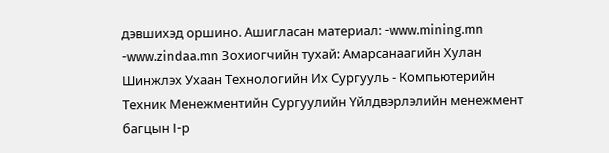дэвшихэд оршино. Ашигласан материал: -www.mining.mn -www.zindaa.mn Зохиогчийн тухай: Амарсанаагийн Хулан Шинжлэх Ухаан Технологийн Их Сургууль - Компьютерийн Техник Менежментийн Сургуулийн Үйлдвэрлэлийн менежмент багцын I-р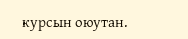курсын оюутан.